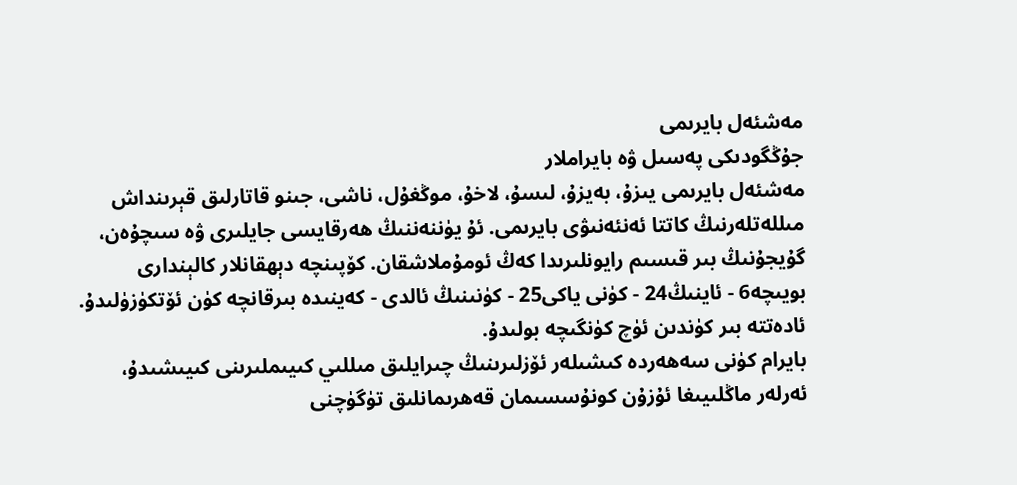مەشئەل بايرىمى
جۇڭگودىكى پەسىل ۋە بايراملار
مەشئەل بايرىمى يىزۇ، بەيزۇ، لىسۇ، لاخۇ، موڭغۇل، ناشى، جىنو قاتارلىق قېرىنداش مىللەتلەرنىڭ كاتتا ئەنئەنىۋى بايرىمى. ئۇ يۈننەننىڭ ھەرقايسى جايلىرى ۋە سىچۇەن، گۇيجۇنىڭ بىر قىسىم رايونلىرىدا كەڭ ئومۇملاشقان. كۆپىنچە دېھقانلار كالېندارى بويىچە6 - ئاينىڭ24 - كۈنى ياكى25 - كۈنىنىڭ ئالدى - كەينىدە بىرقانچە كۈن ئۆتكۈزۈلىدۇ. ئادەتتە بىر كۈندىن ئۈچ كۈنگىچە بولىدۇ.
بايرام كۈنى سەھەردە كىشىلەر ئۆزلىرىنىڭ چىرايلىق مىللىي كىيىملىرىنى كىيىشىدۇ، ئەرلەر ماڭلىيىغا ئۇزۇن كونۇسسىمان قەھرىمانلىق تۈگۈچنى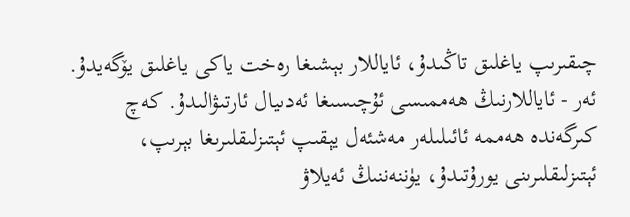چىقىرىپ ياغلىق تاڭىدۇ، ئاياللار بېشىغا رەخت ياكى ياغلىق يۆگەيدۇ. ئەر - ئاياللارنىڭ ھەممىسى ئۇچىسىغا ئەدىيال ئارتىۋالىدۇ. كەچ كىرگەندە ھەممە ئائىلىلەر مەشئەل يېقىپ ئېتىزلىقلىرىغا بېرىپ، ئېتىزلىقلىرىنى يورۇتىدۇ، يۈننەننىڭ ئەيلاۋ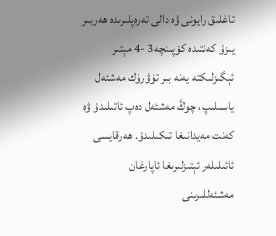تاغلىق رايونى ۋە دالى تەرەپلىرىدە ھەربىر يىزۇ كەنتىدە كۆپىنچە3 -4 مېتىر ئېگىزلىكتە يەنە بىر تۈۋرۈك مەشئەل ياسىلىپ، چوڭ مەشئەل دەپ ئاتىلىدۇ ۋە كەنت مەيدانىغا تىكىلىدۇ. ھەرقايسى ئائىلىلەر ئېتىزلىرىغا ئاپارغان مەشئەللىرىنى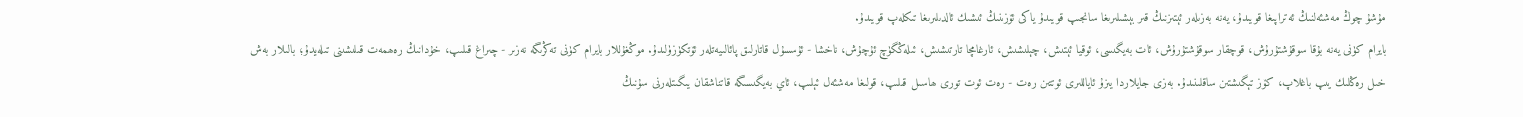مۇشۇ چوڭ مەشئەلنىڭ ئەتراپىغا قويىدۇ، يەنە بەزىلەر ئېتىزنىڭ قىر بېشىلىرىغا سانجىپ قويىدۇ ياكى ئۆزىنىڭ ئىشىك ئالدىلىرىغا تىكلەپ قويىدۇ.
بايرام كۈنى يەنە بۇقا سوقۇشتۇرۇش، قوچقار سوقۇشتۇرۇش، ئات بەيگىسى، ئوقيا ئېتىش، چېلىشىش، ئارغامچا تارتىشىش، ئىلەڭگۈچ ئۇچۇش، ناخشا - ئۇسسۇل قاتارلىق پائالىيەتلەر ئۆتكۈزۈلىدۇ. موڭغۇللار بايرام كۈنى تەڭرىگە نەزىر - چىراغ قىلىپ، خۇدانىڭ رەھمەت قىلىشىنى تىلەيدۇ؛ بالىلار بەش خىل رەڭلىك يىپ باغلاپ، كۆز تېگىشتىن ساقلىنىدۇ. بەزى جايلاردا يىزۇ ئاياللىرى ئوتتىن رەت - رەت ئوت تورى ھاسىل قىلىپ، قولىغا مەشئەل ئېلىپ، ئاي بەيگىسىگە قاتناشقان يىگىتلەرنى سۇنىڭ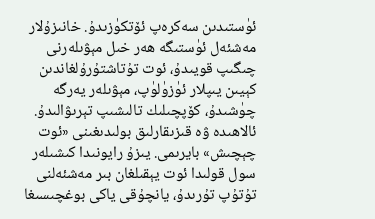ئۈستىدىن سەكرەپ ئۆتكۈزىدۇ. خانىزۇلار مەشئەل ئۈستىگە ھەر خىل مېۋىلەرنى چىگىپ قويىدۇ، ئوت تۇتاشتۇرۇلغاندىن كېيىن يىپلار ئۈزۈلۈپ، مېۋىلەر يەرگە چۈشىدۇ، كۆپچىلىك تالىشىپ تېرىۋالىدۇ.
ئالاھىدە ۋە قىزىقارلىق بولىدىغىنى «ئوت چېچىش» بايرىمى. يىزۇ رايونىدا كىشىلەر سول قولىدا ئوت يېقىلغان بىر مەشئەلنى تۇتۇپ تۇرىدۇ، يانچۇقى ياكى بوغچىسىغا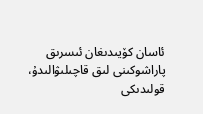ئاسان كۆيىدىغان ئىسرىق پاراشوكىنى لىق قاچىلىۋالىدۇ، قولىدىكى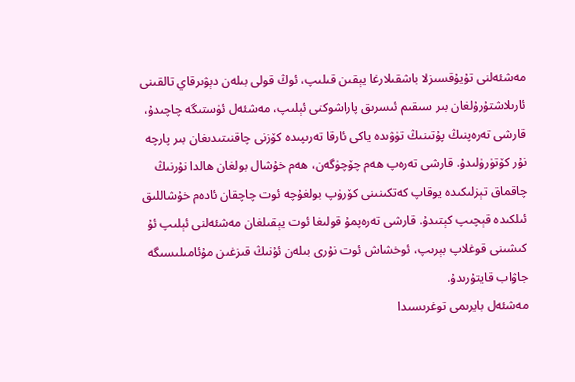مەشئەلنى تۇيۇقسىزلا باشقىلارغا يېقىن قىلىپ، ئوڭ قولى بىلەن دېۋىرقاي تالقىنى ئارىلاشتۇرۇلغان بىر سىقىم ئىسرىق پاراشوكنى ئېلىپ، مەشئەل ئۈستىگە چاچىدۇ، قارشى تەرەپنىڭ پۇتىنىڭ تۈۋىدە ياكى ئارقا تەرىپىدە كۆزنى چاقنىتىدىغان بىر پارچە نۇر كۆتۈرۈلىدۇ. قارشى تەرەپ ھەم چۆچۈگەن، ھەم خۇشال بولغان ھالدا نۇرنىڭ چاقماق تېزلىكىدە يوقاپ كەتكىنىنى كۆرۈپ بولغۇچە ئوت چاچقان ئادەم خۇشاللىق ئىلكىدە قېچىپ كېتىدۇ. قارشى تەرەپمۇ قولىغا ئوت يېقىلغان مەشئەلنى ئېلىپ ئۇ كىشىنى قوغلاپ بېرىپ، ئوخشاش ئوت نۇرى بىلەن ئۇنىڭ قىزغىن مۇئامىلىسىگە جاۋاب قايتۇرىدۇ.
مەشئەل بايرىمى توغرىسىدا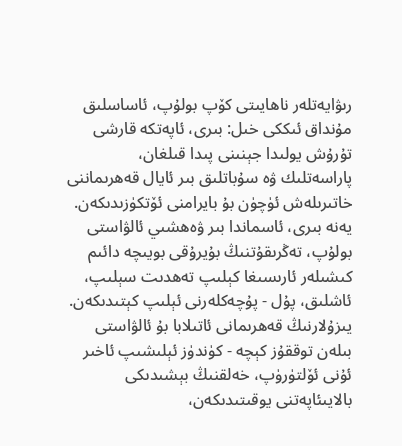رىۋايەتلەر ناھايىتى كۆپ بولۇپ، ئاساسلىق مۇنداق ئىككى خىل: بىرى، ئاپەتكە قارشى تۇرۇش يولىدا جېنىنى پىدا قىلغان، پاراسەتلىك ۋە سۇباتلىق بىر ئايال قەھرىماننى خاتىرىلەش ئۈچۈن بۇ بايرامنى ئۆتكۈزىدىكەن. يەنە بىرى، ئاسماندا بىر ۋەھشىي ئالۋاستى بولۇپ، تەڭرىقۇتنىڭ بۇيرۇقى بويىچە دائىم كىشىلەر ئارىسىغا كېلىپ تەھدىت سېلىپ، ئاشلىق، پۇل - پۇچەكلەرنى ئېلىپ كېتىدىكەن. يىزۇلارنىڭ قەھرىمانى ئاتىلابا بۇ ئالۋاستى بىلەن توققۇز كېچە - كۈندۈز ئېلىشىپ ئاخىر ئۇنى ئۆلتۈرۈپ، خەلقنىڭ بېشىدىكى بالايىئاپەتنى يوقىتىدىكەن،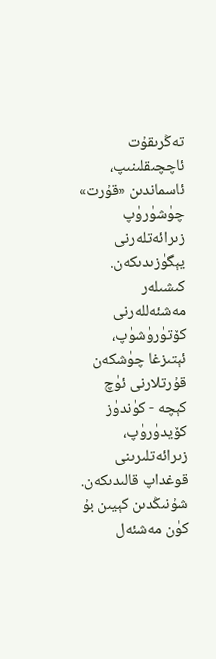تەڭرىقۇت ئاچچىقلىنىپ، ئاسماندىن «قۇرت» چۈشۈرۈپ زىرائەتلەرنى يېگۈزىدىكەن. كىشىلەر مەشئەللەرنى كۆتۈرۈشۈپ، ئېتىزغا چۈشكەن قۇرتلارنى ئۈچ كېچە - كۈندۈز كۆيدۈرۈپ، زىرائەتلىرىنى قوغداپ قالىدىكەن. شۇنىڭدىن كېيىن بۇ كۈن مەشئەل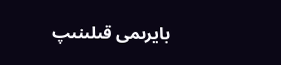بايرىمى قىلىنىپ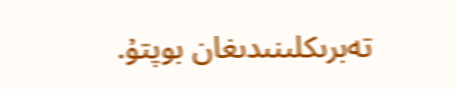تەبرىكلىنىدىغان بوپتۇ.